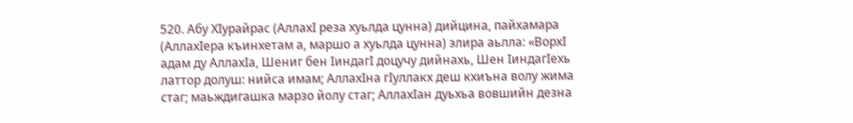520. Абу ХIурайрас (АллахI реза хуьлда цунна) дийцина, пайхамара (АллахIера къинхетам а, маршо а хуьлда цунна) элира аьлла: «ВорхI адам ду АллахIа, Шениг бен IиндагI доцучу дийнахь, Шен IиндагIехь латтор долуш: нийса имам; АллахIна гIуллакх деш кхиъна волу жима стаг; маьждигашка марзо йолу стаг; АллахIан дуьхьа вовшийн дезна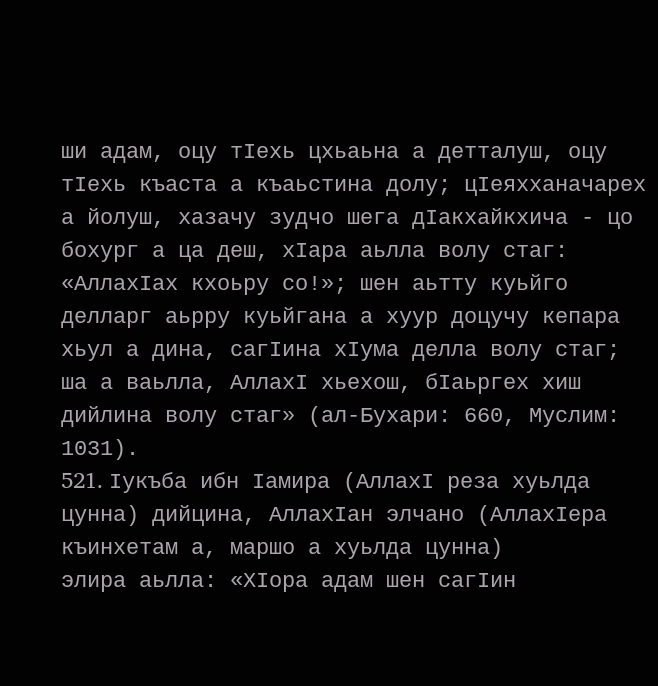ши адам, оцу тIехь цхьаьна а детталуш, оцу тIехь къаста а къаьстина долу; цIеяхханачарех а йолуш, хазачу зудчо шега дIакхайкхича - цо бохург а ца деш, хIара аьлла волу стаг: «АллахIах кхоьру со!»; шен аьтту куьйго делларг аьрру куьйгана а хуур доцучу кепара хьул а дина, сагIина хIума делла волу стаг; ша а ваьлла, АллахI хьехош, бIаьргех хиш дийлина волу стаг» (ал-Бухари: 660, Муслим: 1031).
521. Iукъба ибн Iамира (АллахI реза хуьлда
цунна) дийцина, АллахIан элчано (АллахIера къинхетам а, маршо а хуьлда цунна)
элира аьлла: «ХIора адам шен сагIин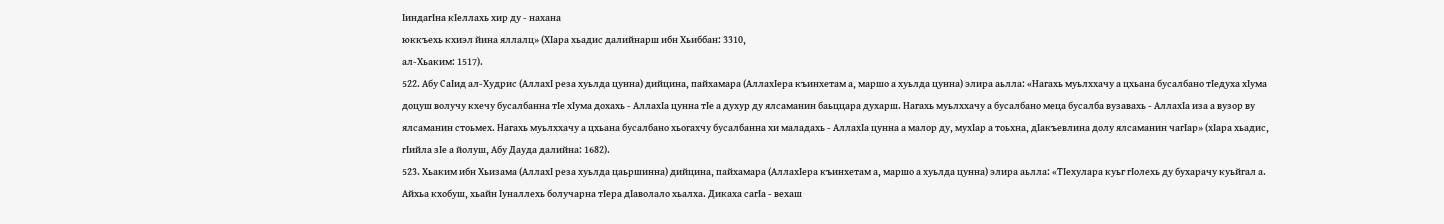IиндагIна кIеллахь хир ду - нахана
юккъехь кхиэл йина яллалц» (ХIара хьадис далийнарш ибн Хьиббан: 3310,
ал-Хьаким: 1517).
522. Абу СаIид ал-Худрис (АллахI реза хуьлда цунна) дийцина, пайхамара (АллахIера къинхетам а, маршо а хуьлда цунна) элира аьлла: «Нагахь муьлххачу а цхьана бусалбано тIедуха хIума доцуш волучу кхечу бусалбанна тIе хIума дохахь - АллахIа цунна тIе а духур ду ялсаманин баьццара духарш. Нагахь муьлххачу а бусалбано меца бусалба вузавахь - АллахIа иза а вузор ву ялсаманин стоьмех. Нагахь муьлххачу а цхьана бусалбано хьогахчу бусалбанна хи маладахь - АллахIа цунна а малор ду, мухIар а тоьхна, дIакъевлина долу ялсаманин чагIар» (хIара хьадис, гIийла зIе а йолуш, Абу Дауда далийна: 1682).
523. Хьаким ибн Хьизама (АллахI реза хуьлда цаьршинна) дийцина, пайхамара (АллахIера къинхетам а, маршо а хуьлда цунна) элира аьлла: «ТIехулара куьг гIолехь ду бухарачу куьйгал а. Айхьа кхобуш, хьайн Iуналлехь болучарна тIера дIаволало хьалха. Дикаха сагIа - вехаш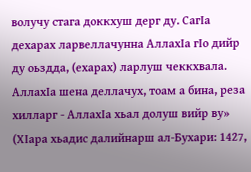волучу стага доккхуш дерг ду. СагIа дехарах ларвеллачунна АллахIа гIо дийр ду оьздда, (ехарах) ларлуш чеккхвала. АллахIа шена деллачух, тоам а бина, реза хилларг - АллахIа хьал долуш вийр ву» (ХIара хьадис далийнарш ал-Бухари: 1427,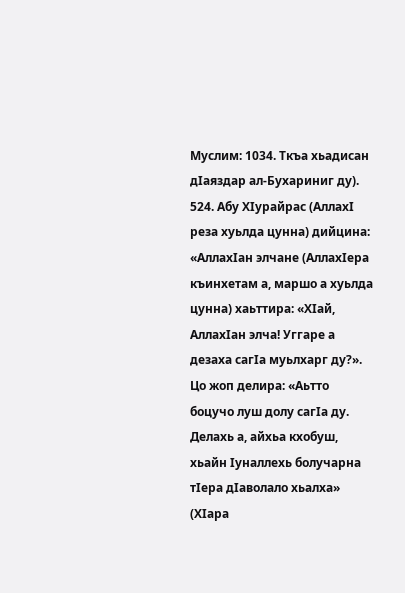Муслим: 1034. Ткъа хьадисан дIаяздар ал-Бухариниг ду).
524. Абу ХIурайрас (АллахI реза хуьлда цунна) дийцина: «АллахIан элчане (АллахIера къинхетам а, маршо а хуьлда цунна) хаьттира: «ХIай, АллахIан элча! Уггаре а дезаха сагIа муьлхарг ду?». Цо жоп делира: «Аьтто боцучо луш долу сагIа ду. Делахь а, айхьа кхобуш, хьайн Iуналлехь болучарна тIера дIаволало хьалха» (ХIара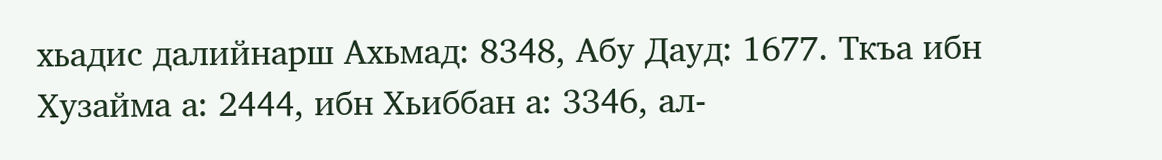хьадис далийнарш Ахьмад: 8348, Абу Дауд: 1677. Ткъа ибн Хузайма а: 2444, ибн Хьиббан а: 3346, ал-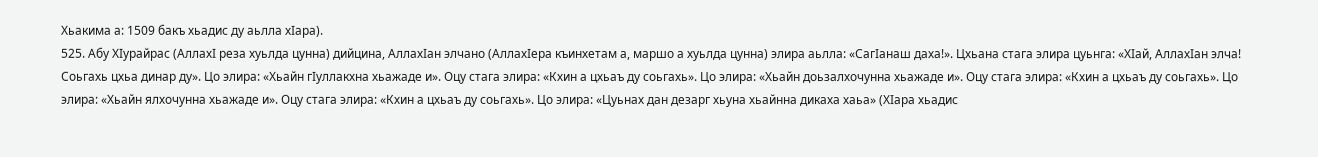Хьакима а: 1509 бакъ хьадис ду аьлла хIара).
525. Абу ХIурайрас (АллахI реза хуьлда цунна) дийцина, АллахIан элчано (АллахIера къинхетам а, маршо а хуьлда цунна) элира аьлла: «СагIанаш даха!». Цхьана стага элира цуьнга: «ХIай, АллахIан элча! Соьгахь цхьа динар ду». Цо элира: «Хьайн гIуллакхна хьажаде и». Оцу стага элира: «Кхин а цхьаъ ду соьгахь». Цо элира: «Хьайн доьзалхочунна хьажаде и». Оцу стага элира: «Кхин а цхьаъ ду соьгахь». Цо элира: «Хьайн ялхочунна хьажаде и». Оцу стага элира: «Кхин а цхьаъ ду соьгахь». Цо элира: «Цуьнах дан дезарг хьуна хьайнна дикаха хаьа» (ХIара хьадис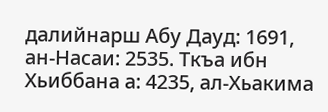далийнарш Абу Дауд: 1691, ан-Насаи: 2535. Ткъа ибн Хьиббана а: 4235, ал-Хьакима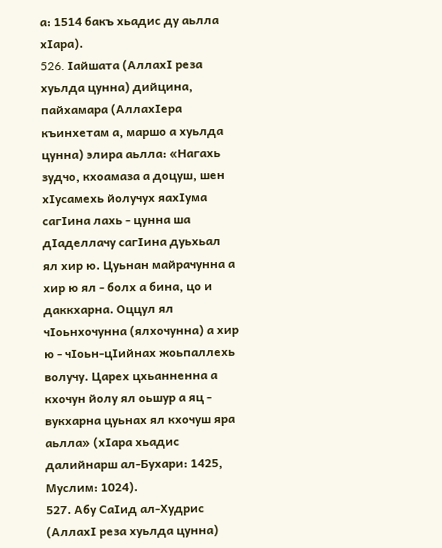а: 1514 бакъ хьадис ду аьлла хIара).
526. Iайшата (АллахI реза хуьлда цунна) дийцина, пайхамара (АллахIера къинхетам а, маршо а хуьлда цунна) элира аьлла: «Нагахь зудчо, кхоамаза а доцуш, шен хIусамехь йолучух яахIума сагIина лахь - цунна ша дIаделлачу сагIина дуьхьал ял хир ю. Цуьнан майрачунна а хир ю ял - болх а бина, цо и даккхарна. Оццул ял чIоьнхочунна (ялхочунна) а хир ю - чIоьн-цIийнах жоьпаллехь волучу. Царех цхьанненна а кхочун йолу ял оьшур а яц - вукхарна цуьнах ял кхочуш яра аьлла» (хIара хьадис далийнарш ал-Бухари: 1425, Муслим: 1024).
527. Абу СаIид ал-Худрис (АллахI реза хуьлда цунна)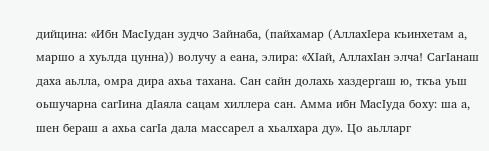дийцина: «Ибн МасIудан зудчо Зайнаба, (пайхамар (АллахIера къинхетам а, маршо а хуьлда цунна)) волучу а еана, элира: «ХIай, АллахIан элча! СагIанаш даха аьлла, омра дира ахьа тахана. Сан сайн долахь хаздергаш ю, ткъа уьш оьшучарна сагIина дIаяла сацам хиллера сан. Амма ибн МасIуда боху: ша а, шен бераш а ахьа сагIа дала массарел а хьалхара ду». Цо аьлларг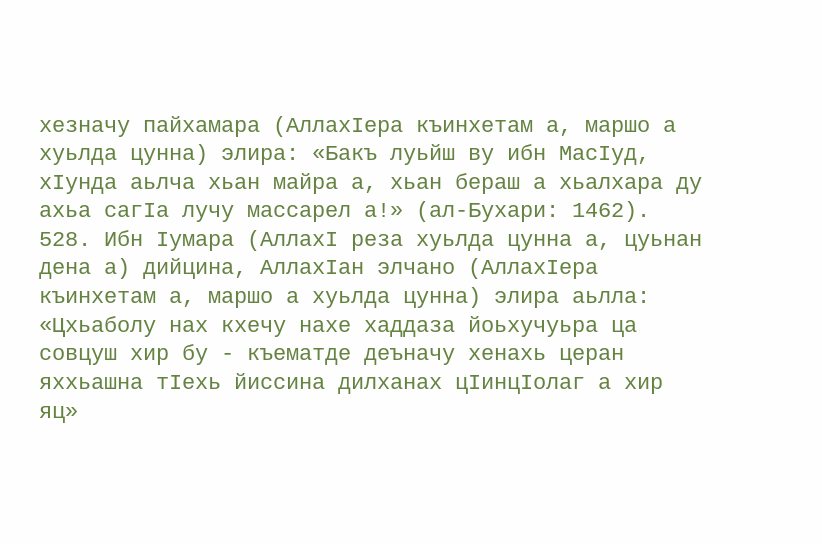хезначу пайхамара (АллахIера къинхетам а, маршо а хуьлда цунна) элира: «Бакъ луьйш ву ибн МасIуд, хIунда аьлча хьан майра а, хьан бераш а хьалхара ду ахьа сагIа лучу массарел а!» (ал-Бухари: 1462).
528. Ибн Iумара (АллахI реза хуьлда цунна а, цуьнан дена а) дийцина, АллахIан элчано (АллахIера къинхетам а, маршо а хуьлда цунна) элира аьлла: «Цхьаболу нах кхечу нахе хаддаза йоьхучуьра ца совцуш хир бу - къематде деъначу хенахь церан яххьашна тIехь йиссина дилханах цIинцIолаг а хир яц»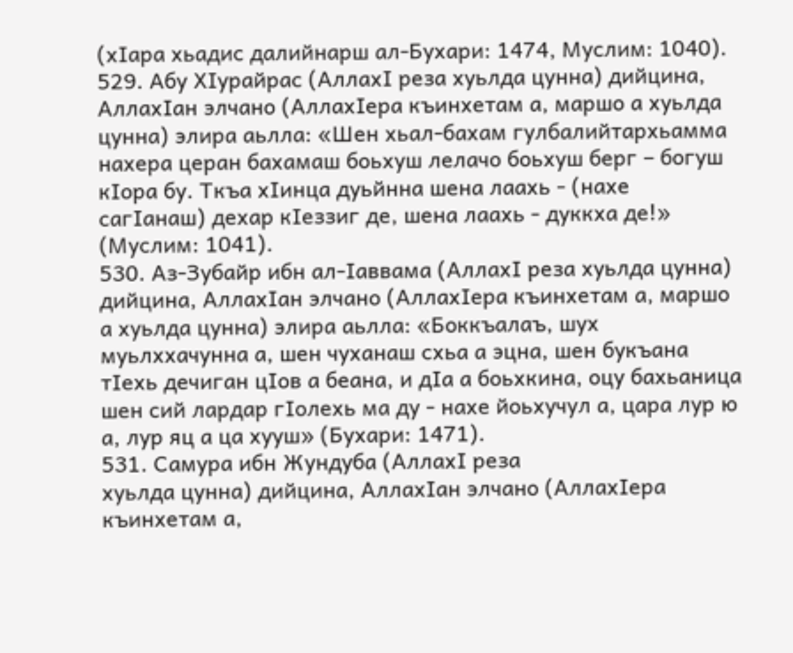(хIара хьадис далийнарш ал-Бухари: 1474, Муслим: 1040).
529. Абу ХIурайрас (АллахI реза хуьлда цунна) дийцина, АллахIан элчано (АллахIера къинхетам а, маршо а хуьлда цунна) элира аьлла: «Шен хьал-бахам гулбалийтархьамма нахера церан бахамаш боьхуш лелачо боьхуш берг – богуш кIора бу. Ткъа хIинца дуьйнна шена лаахь - (нахе сагIанаш) дехар кIеззиг де, шена лаахь - дуккха де!» (Муслим: 1041).
530. Аз-Зубайр ибн ал-Iаввама (АллахI реза хуьлда цунна) дийцина, АллахIан элчано (АллахIера къинхетам а, маршо а хуьлда цунна) элира аьлла: «Боккъалаъ, шух муьлххачунна а, шен чуханаш схьа а эцна, шен букъана тIехь дечиган цIов а беана, и дIа а боьхкина, оцу бахьаница шен сий лардар гIолехь ма ду - нахе йоьхучул а, цара лур ю а, лур яц а ца хууш» (Бухари: 1471).
531. Самура ибн Жундуба (АллахI реза
хуьлда цунна) дийцина, АллахIан элчано (АллахIера къинхетам а,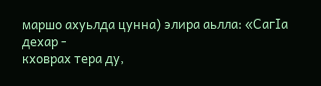маршо ахуьлда цунна) элира аьлла: «СагIа дехар -
кховрах тера ду,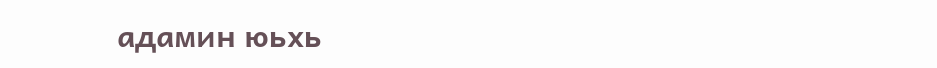адамин юьхь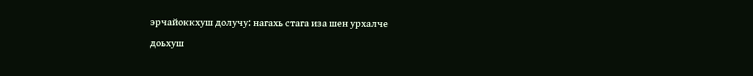эрчайоккхуш долучу: нагахь стага иза шен урхалче
доьхуш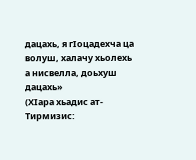дацахь, я гIоцадехча ца волуш, халачу хьолехь а нисвелла, доьхуш дацахь»
(ХIара хьадис ат-Тирмизис: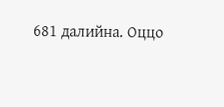681 далийна. Оццо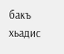бакъ хьадис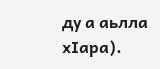ду а аьлла хIара).